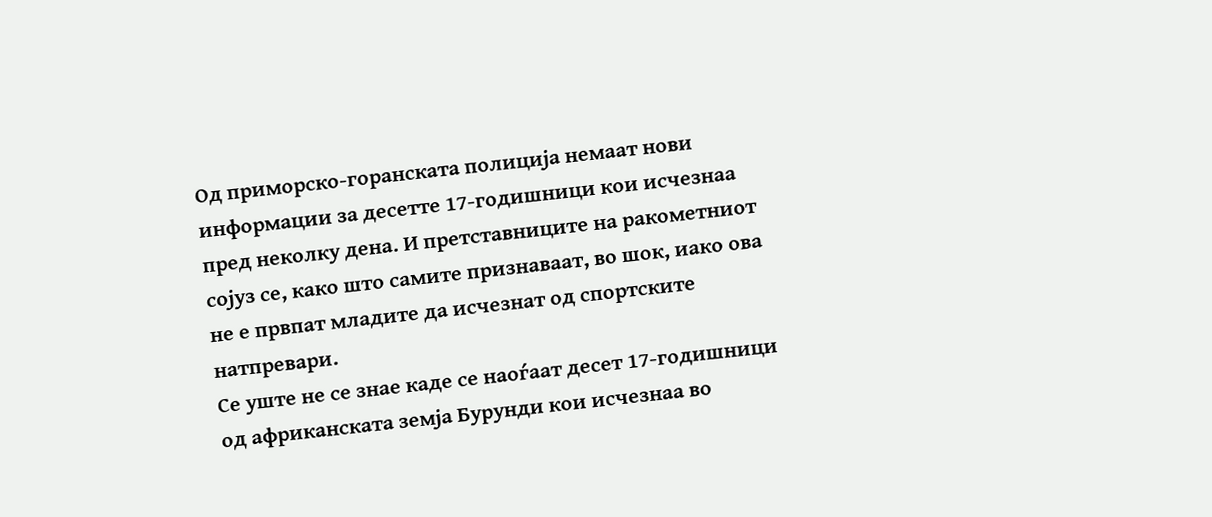Од приморско-горанската полиција немаат нови информации за десетте 17-годишници кои исчезнаа пред неколку дена. И претставниците на ракометниот сојуз се, како што самите признаваат, во шок, иако ова не е првпат младите да исчезнат од спортските натпревари.
Се уште не се знае каде се наоѓаат десет 17-годишници од африканската земја Бурунди кои исчезнаа во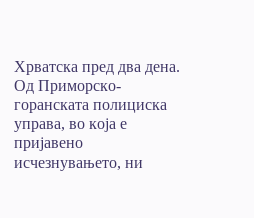Хрватска пред два дена. Од Приморско-горанската полициска управа, во која е пријавено исчезнувањето, ни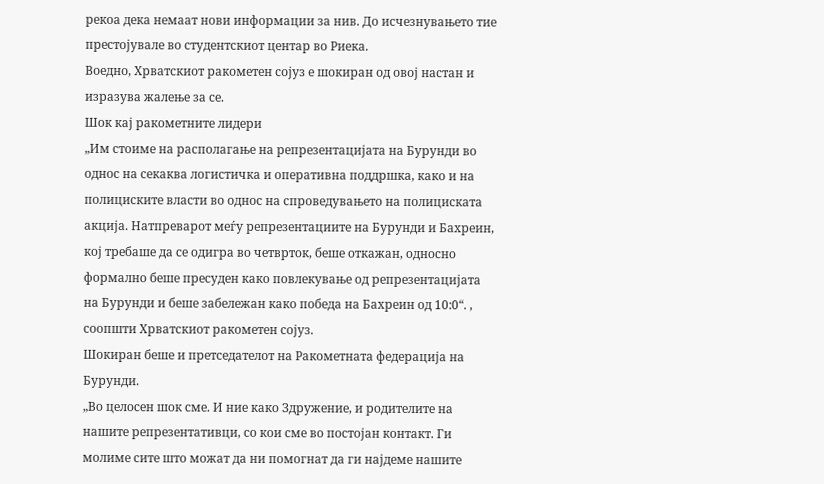рекоа дека немаат нови информации за нив. До исчезнувањето тие престојувале во студентскиот центар во Риека.
Воедно, Хрватскиот ракометен сојуз е шокиран од овој настан и изразува жалење за се.
Шок кај ракометните лидери
„Им стоиме на располагање на репрезентацијата на Бурунди во однос на секаква логистичка и оперативна поддршка, како и на полициските власти во однос на спроведувањето на полициската акција. Натпреварот меѓу репрезентациите на Бурунди и Бахреин, кој требаше да се одигра во четврток, беше откажан, односно формално беше пресуден како повлекување од репрезентацијата на Бурунди и беше забележан како победа на Бахреин од 10:0“. , соопшти Хрватскиот ракометен сојуз.
Шокиран беше и претседателот на Ракометната федерација на Бурунди.
„Во целосен шок сме. И ние како Здружение, и родителите на нашите репрезентативци, со кои сме во постојан контакт. Ги молиме сите што можат да ни помогнат да ги најдеме нашите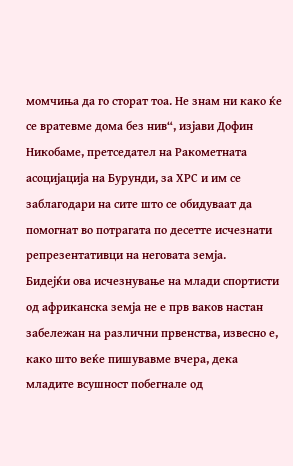момчиња да го сторат тоа. Не знам ни како ќе се вратевме дома без нив“, изјави Дофин Никобаме, претседател на Ракометната асоцијација на Бурунди, за ХРС и им се заблагодари на сите што се обидуваат да помогнат во потрагата по десетте исчезнати репрезентативци на неговата земја.
Бидејќи ова исчезнување на млади спортисти од африканска земја не е прв ваков настан забележан на различни првенства, извесно е, како што веќе пишувавме вчера, дека младите всушност побегнале од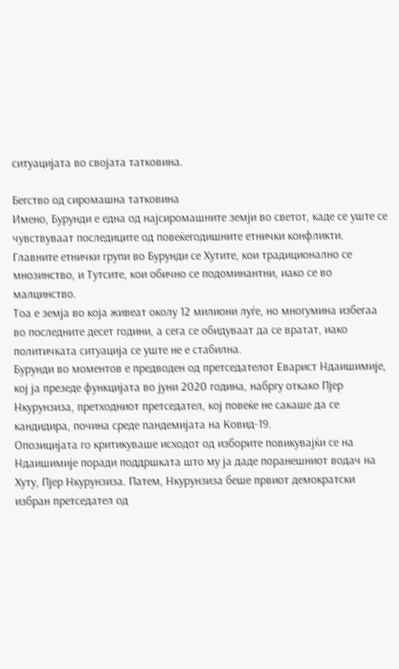ситуацијата во својата татковина.

Бегство од сиромашна татковина
Имено, Бурунди е една од најсиромашните земји во светот, каде се уште се чувствуваат последиците од повеќегодишните етнички конфликти. Главните етнички групи во Бурунди се Хутите, кои традиционално се мнозинство, и Тутсите, кои обично се подоминантни, иако се во малцинство.
Тоа е земја во која живеат околу 12 милиони луѓе, но многумина избегаа во последните десет години, а сега се обидуваат да се вратат, иако политичката ситуација се уште не е стабилна.
Бурунди во моментов е предводен од претседателот Еварист Ндаишимије, кој ја презеде функцијата во јуни 2020 година, набргу откако Пјер Нкурунзиза, претходниот претседател, кој повеќе не сакаше да се кандидира, почина среде пандемијата на Ковид-19.
Опозицијата го критикуваше исходот од изборите повикувајќи се на Ндаишимије поради поддршката што му ја даде поранешниот водач на Хуту, Пјер Нкурунзиза. Патем, Нкурунзиза беше првиот демократски избран претседател од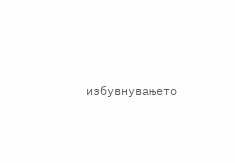избувнувањето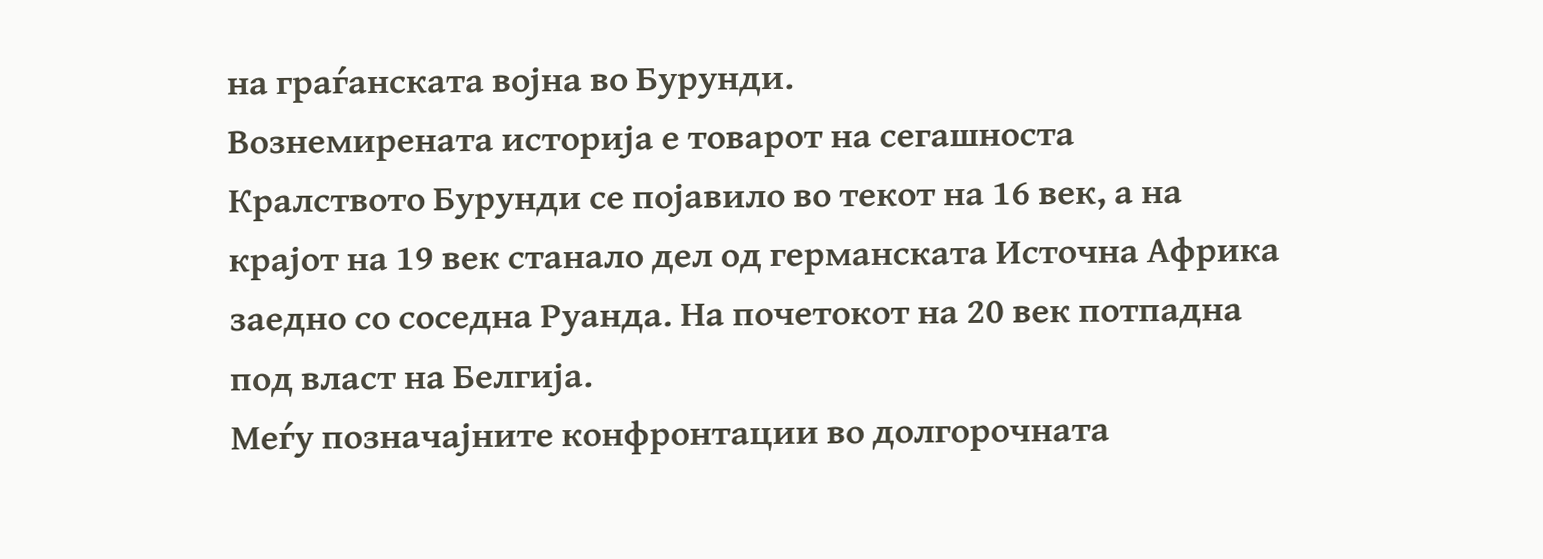на граѓанската војна во Бурунди.
Вознемирената историја е товарот на сегашноста
Кралството Бурунди се појавило во текот на 16 век, а на крајот на 19 век станало дел од германската Источна Африка заедно со соседна Руанда. На почетокот на 20 век потпадна под власт на Белгија.
Меѓу позначајните конфронтации во долгорочната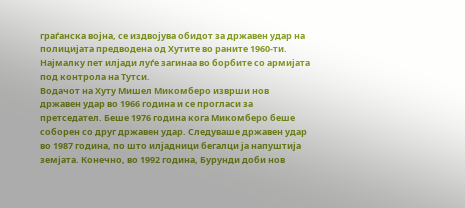граѓанска војна, се издвојува обидот за државен удар на полицијата предводена од Хутите во раните 1960-ти. Најмалку пет илјади луѓе загинаа во борбите со армијата под контрола на Тутси.
Водачот на Хуту Мишел Микомберо изврши нов државен удар во 1966 година и се прогласи за претседател. Беше 1976 година кога Микомберо беше соборен со друг државен удар. Следуваше државен удар во 1987 година, по што илјадници бегалци ја напуштија земјата. Конечно, во 1992 година, Бурунди доби нов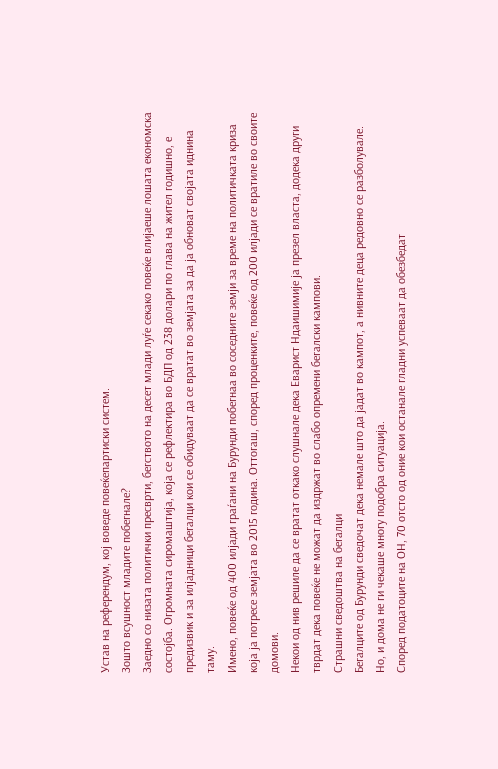Устав на референдум, кој воведе повеќепартиски систем.
Зошто всушност младите побегнале?
Заедно со низата политички пресврти, бегството на десет млади луѓе секако повеќе влијаеше лошата економска состојба. Огромната сиромаштија, која се рефлектира во БДП од 238 долари по глава на жител годишно, е предизвик и за илјадници бегалци кои се обидуваат да се вратат во земјата за да ја обноват својата иднина таму.
Имено, повеќе од 400 илјади граѓани на Бурунди побегнаа во соседните земји за време на политичката криза која ја потресе земјата во 2015 година. Оттогаш, според проценките, повеќе од 200 илјади се вратиле во своите домови.
Некои од нив решиле да се вратат откако слушнале дека Еварист Ндаишимије ја презел власта, додека други тврдат дека повеќе не можат да издржат во слабо опремени бегалски кампови.
Страшни сведоштва на бегалци
Бегалците од Бурунди сведочат дека немале што да јадат во кампот, а нивните деца редовно се разболувале. Но, и дома не ги чекаше многу подобра ситуација.
Според податоците на ОН, 70 отсто од оние кои останале гладни успеваат да обезбедат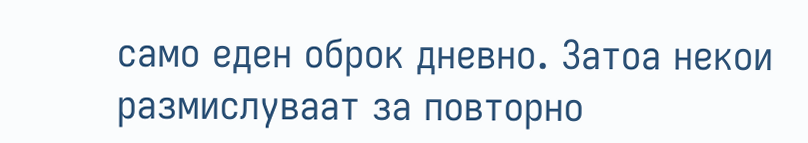само еден оброк дневно. Затоа некои размислуваат за повторно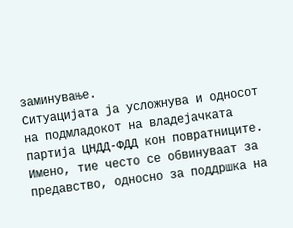заминување.
Ситуацијата ја усложнува и односот на подмладокот на владејачката партија ЦНДД-ФДД кон повратниците. Имено, тие често се обвинуваат за предавство, односно за поддршка на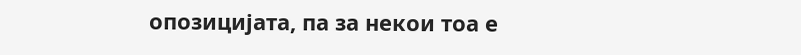опозицијата, па за некои тоа е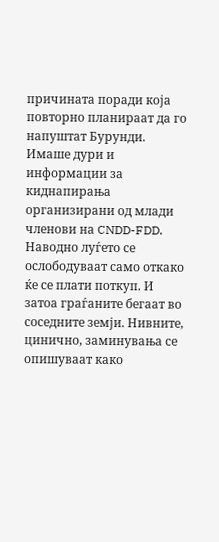причината поради која повторно планираат да го напуштат Бурунди. Имаше дури и информации за киднапирања организирани од млади членови на CNDD-FDD. Наводно луѓето се ослободуваат само откако ќе се плати поткуп. И затоа граѓаните бегаат во соседните земји. Нивните, цинично, заминувања се опишуваат како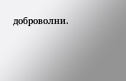доброволни.